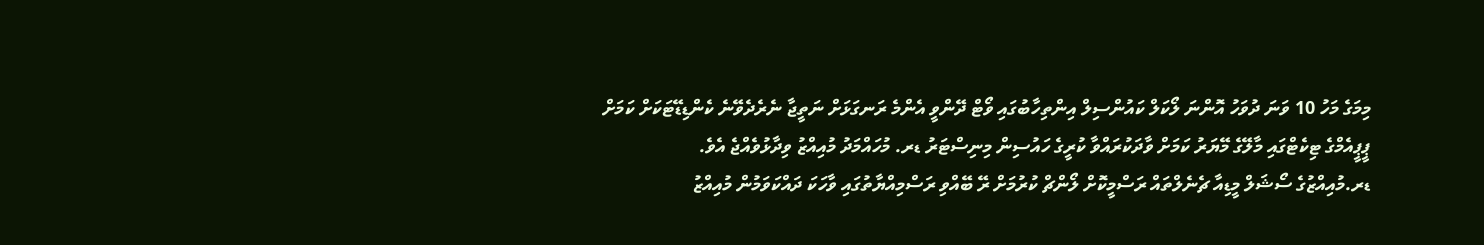މިމަގެ މަހު 10 ވަނަ ދުވަހު އޮންނަ ލޯކަލް ކައުންސިލް އިންތިހާބުގައި ވޯޓް ދޭންވީ އެންމެ ރަނގަޅަށް ނަތީޖާ ނެރެދެވޭނެ ކެންޑިޑޭޓަކަށް ކަމަށް ޕީޕީއެމްގެ ޓިކެޓްގައި މާލޭގެ މޭޔަރު ކަމަށް ވާދަކުރައްވާ ކުރީގެ ހައުސިން މިނިސްޓަރު ޑރ. މުހައްމަދު މުއިއްޒު ވިދާޅުވެއްޖެ އެވެ.
ޑރ.މުއިއްޒުގެ ސޯޝަލް މީޑިއާ ޗެނެލްތައް ރަސްމީކޮށް ލޯންޗް ކުރުމަށް ރޭ ބޭއްވި ރަސްމިއްޔާތުގައި ވާހަކަ ދައްކަވަމުން މުއިއްޒު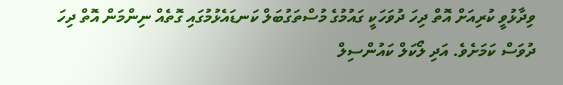ވިދާޅުވީ ކުރިއަށް އޮތް ދިހަ ދުވަހަކީ ގައުމުގެ މުސްތަގުބަލް ކަނޑައެޅުމުގައި ގޮތެއް ނިންމަން އޮތް ދިހަ ދުވަސް ކަމަށެވެ. އަދި ލޯކަލް ކައުންސިލް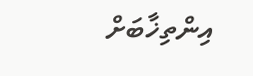އިންތިޚާބަށް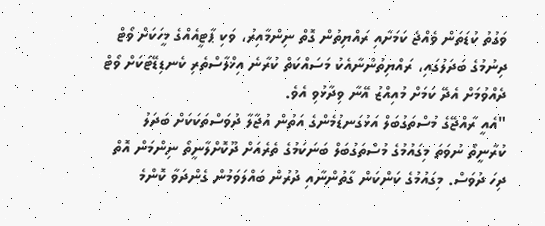ވަގުތު ކުޑަތަން ވެއްޖެ ކަމަށާއި ރައްޔިތުން ގޮތް ނިންމާއިރު، ވަކި ޕާޓީއެއްގެ މީހަކަށް ވޯޓް ދިނުމުގެ ބަދަލުގައި، ރައްޔިތުންނާއެކު މަސައްކަތް ކުރާނެ އިޚްލާސްތެރި ކެނޑިޑޭޓަކަށް ވޯޓް ދެއްވުމަށް އެދޭ ކަމަށް މުއިއްޒު އޭނާ ވިދާޅުވި އެވެ.
"އެއީ ރާއްޖޭގެ މުސްތަގުބަލް އަޅުގަނޑުމެންގެ އަތުން އުޖާލާ ދުވަސްތަކަކަށް ބަދަލު ކުރާނީތޯ ނުވަތަ މިގައުމުގެ މުސްތަގުބަލް ބަނަކަމުގެ ތެރެއަށް ދޫކޮށްލާނީތޯ ނިންމަން އޮތް ދިހަ ދުވަސް. މިގައުމުގެ ކަންކަން ގާތުންނާއި ދުރުން ބައްލަވަމުން ގެންދަވާ ކޮންމެ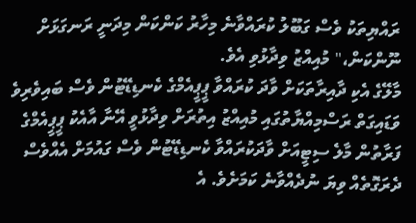ރައްޔިތަކު ވެސް ގަބޫލު ކުރައްވާނެ މިހާރު ކަންކަން މިދަނީ ރަނގަޅަށް ނޫންކަން،" މުއިއްޒު ވިދާޅުވި އެވެ.
މާލޭގެ އެކި ދާއިރާތަކަށް ވާދަ ކުރައްވާ ޕީޕީއެމްގެ ކެނޑިޑޭޓުން ވެސް ބައިވެރިވެ ވަޑައިގަތް ރަސްމިއްޔާތުގައި މުއިއްޒު އިތުރަށް ވިދާޅުވީ އޭނާ އާއެކު ޕީޕީއެމްގެ ފަރާތުން މާލެ ސިޓީއަށް ވާދަކުރައްވާ ކެނޑިޑޭޓުން ވެސް ގައުމަށް އެއްވެސް ދެރަގޮތެއް ވިޔަ ނުދެއްވާނެ ކަމަށެވެ. އެ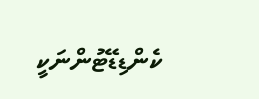ކެންޑިޑޭޓުންނަކީ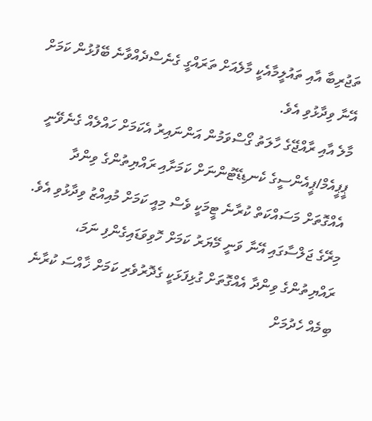ތަޖުރިބާ އާއި ތައުލީމާއެކީ މާލެއަށް ތަރައްގީ ގެނެސްދެއްވާނެ ބޭފުޅުން ކަމަށް އޭނާ ވިދާޅުވި އެވެ.
މާލެ އާއި ރާއްޖޭގެ ހާލަތު ގޯސްވަމުން އަންނައިރު އެކަމަށް ހައްލެއް ގެނެވޭނީ ޕީޕީއެމް/ޕީއެންސީގެ ކެނޑިޑޭޓުންނަށް ކަމަށާއި ރައްޔިތުންގެ ވިންދާ އެއްގޮތަށް މަސައްކަތް ކުރާނެ ޓީމަކީ ވެސް މިއީ ކަމަށް މުއިއްޒު ވިދާޅުވި އެވެ.
މިރޭގެ ޖަލްސާގައި އޭނާ ވަނީ މޭޔަރު ކަމަށް ހޮވިވަޑައިގެންފި ނަމަ، ރައްޔިތުންގެ ވިންދާ އެއްގޮތަށް ގުޅިފަޅަކީ ގެދޮރުވެރި ކަމަށް ޚާއްސަ ކުރާނެ ބިމެއް ހެދުމަށް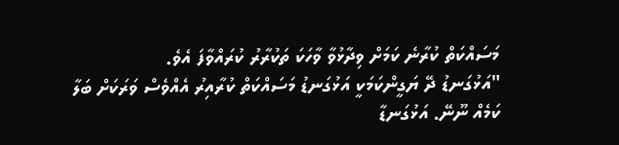މަސައްކަތް ކުރާނެ ކަމަށް ވިދާޅުވާ ވާހަކަ ތަކުރާރު ކުރައްވާފަ އެވެ.
"އަޅުގަނޑު ދޭ ޔަގީންކަމަކީ އަޅުގަނޑު މަސައްކަތް ކުރާއިރު އެއްވެސް ވަރަކަށް ބަލާ ކަމެއް ނޫނޭ. އަޅުގަނޑާ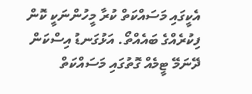އެކީގައި މަސައްކަތް ކުރާ މީހުންނަކީ ކޮން ފިކުރެއްގެ ބައެއްތޯ. އަޅުގަނޑު އިސްކަން ދޭނަމޭ ޓީމެއް ގޮތުގައި މަސައްކަތް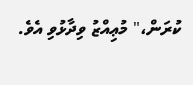ކުރަން،" މުޢިއްޒު ވިދާޅުވި އެވެ.